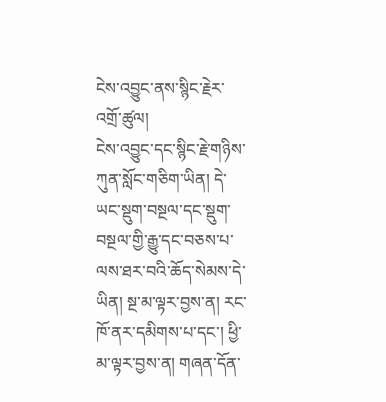ངེས་འབྱུང་ནས་སྙིང་རྗེར་འགྲོ་ཚུལ།
ངེས་འབྱུང་དང་སྙིང་རྗེ་གཉིས་ཀུན་སློང་གཅིག་ཡིན། དེ་ཡང་སྡུག་བསྔལ་དང་སྡུག་བསྔལ་གྱི་རྒྱུ་དང་བཅས་པ་ལས་ཐར་བའི་ཆོད་སེམས་དེ་ཡིན། སྔ་མ་ལྟར་བྱས་ན། རང་ཁོ་ནར་དམིགས་པ་དང་། ཕྱི་མ་ལྟར་བྱས་ན། གཞན་དོན་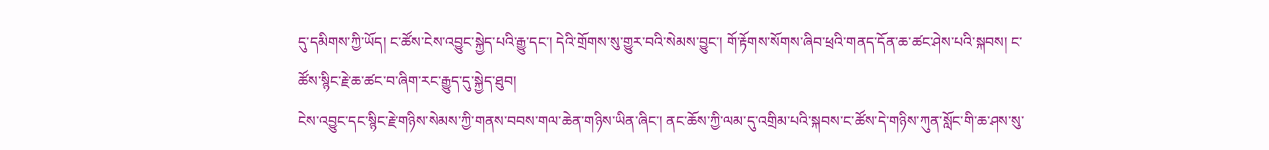དུ་དམིགས་ཀྱི་ཡོད། ང་ཚོས་ངེས་འབྱུང་སྐྱེད་པའི་རྒྱུ་དང་། དེའི་གྲོགས་སུ་གྱུར་བའི་སེམས་བྱུང་། གོ་རྟོགས་སོགས་ཞིབ་ཕྲའི་གནད་དོན་ཆ་ཚང་ཤེས་པའི་སྐབས། ང་ཚོས་སྙིང་རྗེ་ཆ་ཚང་བ་ཞིག་རང་རྒྱུད་དུ་སྐྱེད་ཐུབ།
ངེས་འབྱུང་དང་སྙིང་རྗེ་གཉིས་སེམས་ཀྱི་གནས་བབས་གལ་ཆེན་གཉིས་ཡིན་ཞིང་། ནང་ཆོས་ཀྱི་ལམ་དུ་འགྲིམ་པའི་སྐབས་ང་ཚོས་དེ་གཉིས་ཀུན་སློང་གི་ཆ་ཤས་སུ་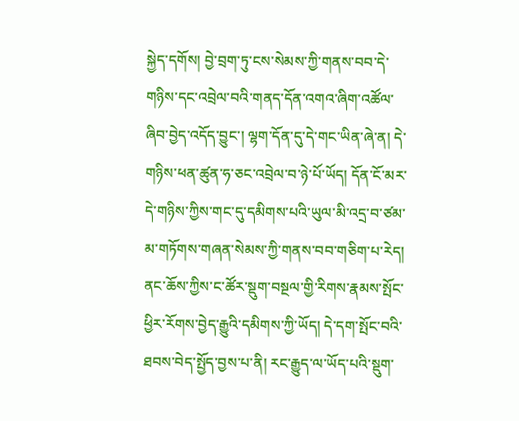སྐྱེད་དགོས། བྱེ་བྲག་ཏུ་ངས་སེམས་ཀྱི་གནས་བབ་དེ་གཉིས་དང་འབྲེལ་བའི་གནད་དོན་འགའ་ཞིག་འཚོལ་ཞིབ་བྱེད་འདོད་བྱུང་། ལྷག་དོན་དུ་དེ་གང་ཡིན་ཞེ་ན། དེ་གཉིས་ཕན་ཚུན་ཧ་ཅང་འབྲེལ་བ་ཉེ་པོ་ཡོད། དོན་ངོ་མར་དེ་གཉིས་ཀྱིས་གང་དུ་དམིགས་པའི་ཡུལ་མི་འདྲ་བ་ཙམ་མ་གཏོགས་གཞན་སེམས་ཀྱི་གནས་བབ་གཅིག་པ་རེད།
ནང་ཆོས་ཀྱིས་ང་ཚོར་སྡུག་བསྔལ་གྱི་རིགས་རྣམས་སྤོང་ཕྱིར་རོགས་བྱེད་རྒྱུའི་དམིགས་ཀྱི་ཡོད། དེ་དག་སྤོང་བའི་ཐབས་བེད་སྤྱོད་བྱས་པ་ནི། རང་རྒྱུད་ལ་ཡོད་པའི་སྡུག་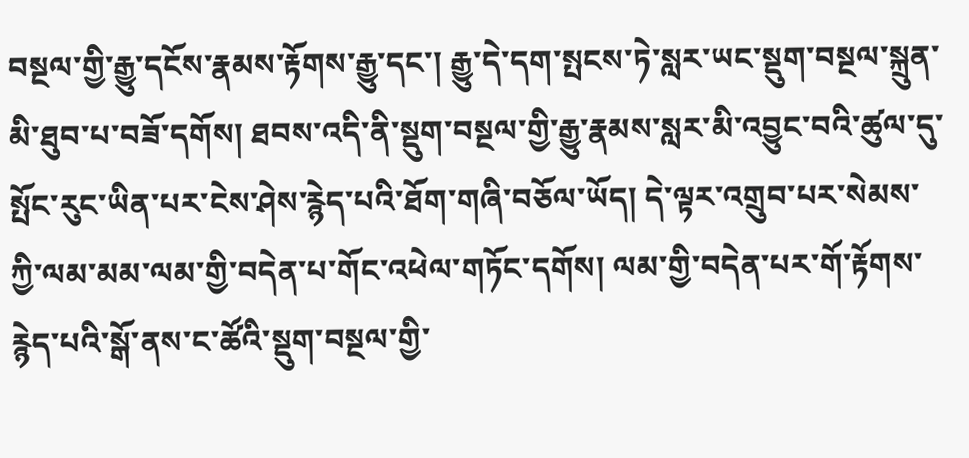བསྔལ་གྱི་རྒྱུ་དངོས་རྣམས་རྟོགས་རྒྱུ་དང་། རྒྱུ་དེ་དག་སྤངས་ཏེ་སླར་ཡང་སྡུག་བསྔལ་སྐྲུན་མི་ཐུབ་པ་བཟོ་དགོས། ཐབས་འདི་ནི་སྡུག་བསྔལ་གྱི་རྒྱུ་རྣམས་སླར་མི་འབྱུང་བའི་ཚུལ་དུ་སྤོང་རུང་ཡིན་པར་ངེས་ཤེས་རྙེད་པའི་ཐོག་གཞི་བཅོལ་ཡོད། དེ་ལྟར་འགྲུབ་པར་སེམས་ཀྱི་ལམ་མམ་ལམ་གྱི་བདེན་པ་གོང་འཕེལ་གཏོང་དགོས། ལམ་གྱི་བདེན་པར་གོ་རྟོགས་རྙེད་པའི་སྒོ་ནས་ང་ཚོའི་སྡུག་བསྔལ་གྱི་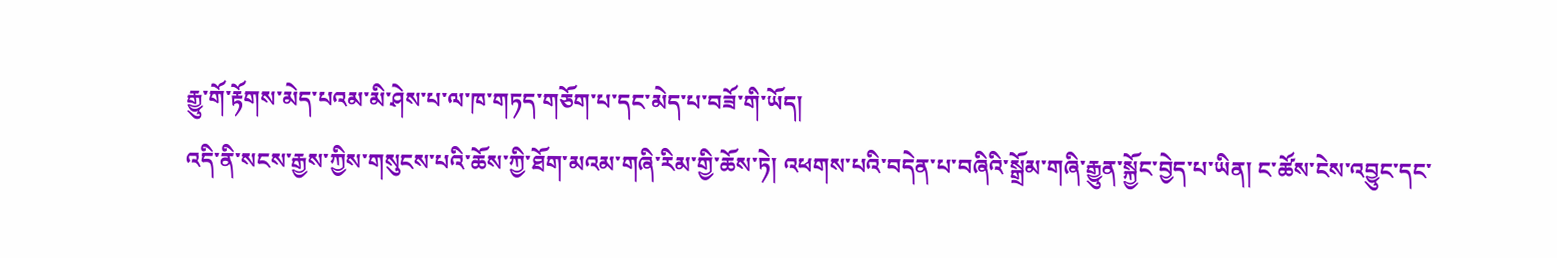རྒྱུ་གོ་རྟོགས་མེད་པའམ་མི་ཤེས་པ་ལ་ཁ་གཏད་གཅོག་པ་དང་མེད་པ་བཟོ་གི་ཡོད།
འདི་ནི་སངས་རྒྱས་ཀྱིས་གསུངས་པའི་ཆོས་ཀྱི་ཐོག་མའམ་གཞི་རིམ་གྱི་ཆོས་ཏེ། འཕགས་པའི་བདེན་པ་བཞིའི་སྒྲོམ་གཞི་རྒྱུན་སྐྱོང་བྱེད་པ་ཡིན། ང་ཚོས་ངེས་འབྱུང་དང་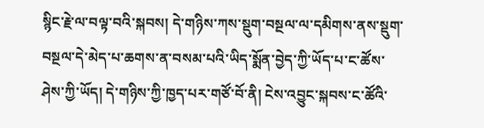སྙིང་རྗེ་ལ་བལྟ་བའི་སྐབས། དེ་གཉིས་ཀས་སྡུག་བསྔལ་ལ་དམིགས་ནས་སྡུག་བསྔལ་དེ་མེད་པ་ཆགས་ན་བསམ་པའི་ཡིད་སྨོན་བྱེད་ཀྱི་ཡོད་པ་ང་ཚོས་ཤེས་ཀྱི་ཡོད། དེ་གཉིས་ཀྱི་ཁྱད་པར་གཙོ་བོ་ནི། ངེས་འབྱུང་སྐབས་ང་ཚོའི་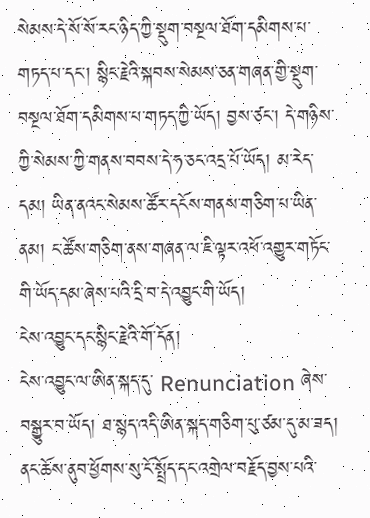སེམས་དེ་སོ་སོ་རང་ཉིད་ཀྱི་སྡུག་བསྔལ་ཐོག་དམིགས་པ་གཏད་པ་དང་། སྙིང་རྗེའི་སྐབས་སེམས་ཅན་གཞན་གྱི་སྡུག་བསྔལ་ཐོག་དམིགས་པ་གཏད་ཀྱི་ཡོད། བྱས་ཙང་། དེ་གཉིས་ཀྱི་སེམས་ཀྱི་གནས་བབས་དེ་ཧ་ཅང་འདྲ་པོ་ཡོད། མ་རེད་དམ། ཡིན་ནའང་སེམས་ཚོར་དངོས་གནས་གཅིག་པ་ཡིན་ནམ། ང་ཚོས་གཅིག་ནས་གཞན་ལ་ཇི་ལྟར་འཕོ་འགྱུར་གཏོང་གི་ཡོད་དམ་ཞེས་པའི་དྲི་བ་དེ་འབྱུང་གི་ཡོད།
ངེས་འབྱུང་དང་སྙིང་རྗེའི་གོ་དོན།
ངེས་འབྱུང་ལ་ཨིན་སྐད་དུ་ Renunciation ཞེས་བསྒྱུར་བ་ཡོད། ཐ་སྙད་འདི་ཨིན་སྐད་གཅིག་པུ་ཙམ་དུ་མ་ཟད། ནང་ཆོས་ནུབ་ཕྱོགས་སུ་ངོ་སྤྲོད་དང་འགྲེལ་བརྗོད་བྱས་པའི་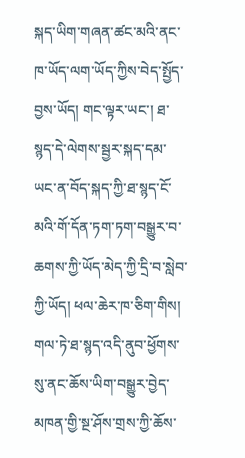སྐད་ཡིག་གཞན་ཚང་མའི་ནང་ཁ་ཡོད་ལག་ཡོད་ཀྱིས་བེད་སྤྱོད་བྱས་ཡོད། གང་ལྟར་ཡང་། ཐ་སྙད་དེ་ལེགས་སྦྱར་སྐད་དམ་ཡང་ན་བོད་སྐད་ཀྱི་ཐ་སྙད་ངོ་མའི་གོ་དོན་ཏག་ཏག་བསྒྱུར་བ་ཆགས་ཀྱི་ཡོད་མེད་ཀྱི་དྲི་བ་སླེབ་ཀྱི་ཡོད། ཕལ་ཆེར་ཁ་ཅིག་གིས། གལ་ཏེ་ཐ་སྙད་འདི་ནུབ་ཕྱོགས་སུ་ནང་ཆོས་ཡིག་བསྒྱུར་བྱེད་མཁན་གྱི་སྔ་ཤོས་གྲས་ཀྱི་ཆོས་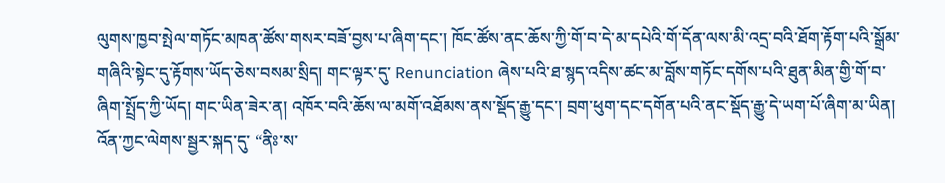ལུགས་ཁྱབ་སྤེལ་གཏོང་མཁན་ཚོས་གསར་བཟོ་བྱས་པ་ཞིག་དང་། ཁོང་ཚོས་ནང་ཆོས་ཀྱི་གོ་བ་དེ་མ་དཔེའི་གོ་དོན་ལས་མི་འདྲ་བའི་ཐོག་རྟོག་པའི་སྒྲོམ་གཞིའི་སྟེང་དུ་རྟོགས་ཡོད་ཅེས་བསམ་སྲིད། གང་ལྟར་དུ་ Renunciation ཞེས་པའི་ཐ་སྙད་འདིས་ཚང་མ་བློས་གཏོང་དགོས་པའི་ཐུན་མིན་གྱི་གོ་བ་ཞིག་སྤྲོད་ཀྱི་ཡོད། གང་ཡིན་ཟེར་ན། འཁོར་བའི་ཆོས་ལ་མགོ་འཐོམས་ནས་སྡོད་རྒྱུ་དང་། བྲག་ཕུག་དང་དགོན་པའི་ནང་སྡོད་རྒྱུ་དེ་ཡག་པོ་ཞིག་མ་ཡིན། འོན་ཀྱང་ལེགས་སྦྱར་སྐད་དུ་ “ནིཿ་ས་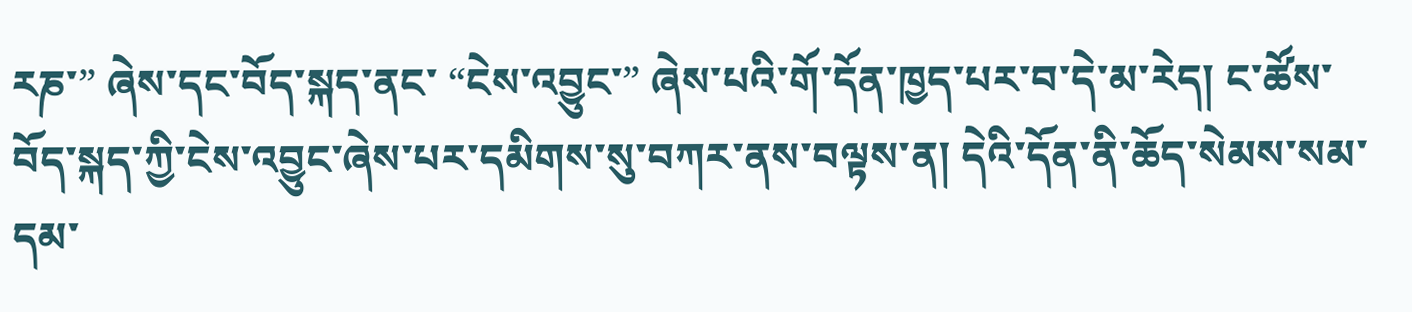རཎ་” ཞེས་དང་བོད་སྐད་ནང་ “ངེས་འབྱུང་” ཞེས་པའི་གོ་དོན་ཁྱད་པར་བ་དེ་མ་རེད། ང་ཚོས་བོད་སྐད་ཀྱི་ངེས་འབྱུང་ཞེས་པར་དམིགས་སུ་བཀར་ནས་བལྟས་ན། དེའི་དོན་ནི་ཆོད་སེམས་སམ་དམ་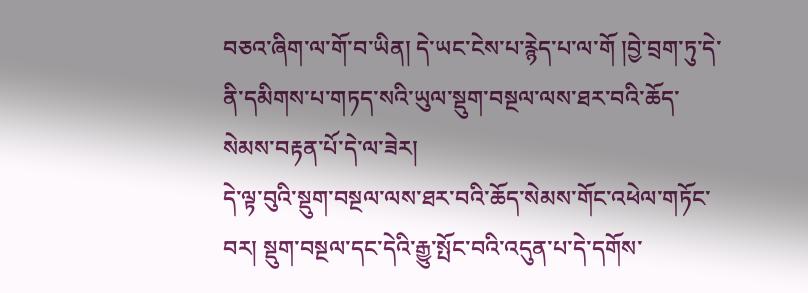བཅའ་ཞིག་ལ་གོ་བ་ཡིན། དེ་ཡང་ངེས་པ་རྙེད་པ་ལ་གོ །བྱེ་བྲག་ཏུ་དེ་ནི་དམིགས་པ་གཏད་སའི་ཡུལ་སྡུག་བསྔལ་ལས་ཐར་བའི་ཆོད་སེམས་བརྟན་པོ་དེ་ལ་ཟེར།
དེ་ལྟ་བུའི་སྡུག་བསྔལ་ལས་ཐར་བའི་ཆོད་སེམས་གོང་འཕེལ་གཏོང་བར། སྡུག་བསྔལ་དང་དེའི་རྒྱུ་སྤོང་བའི་འདུན་པ་དེ་དགོས་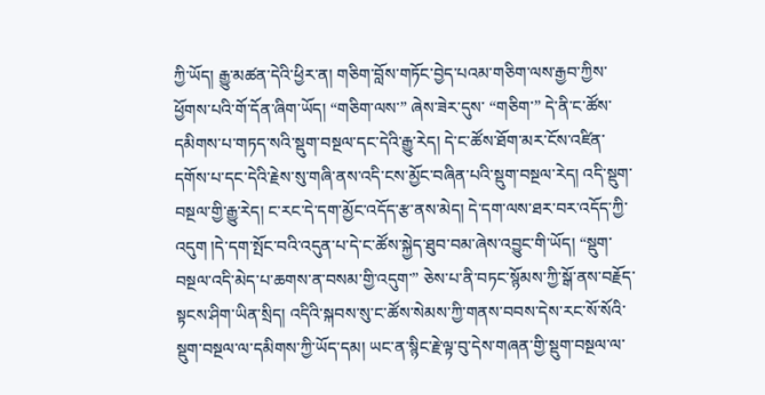ཀྱི་ཡོད། རྒྱུ་མཚན་དེའི་ཕྱིར་ན། གཅིག་བློས་གཏོང་བྱེད་པའམ་གཅིག་ལས་རྒྱབ་ཀྱིས་ཕྱོགས་པའི་གོ་དོན་ཞིག་ཡོད། “གཅིག་ལས་” ཞེས་ཟེར་དུས་ “གཅིག་” དེ་ནི་ང་ཚོས་དམིགས་པ་གཏད་སའི་སྡུག་བསྔལ་དང་དེའི་རྒྱུ་རེད། དེ་ང་ཚོས་ཐོག་མར་ངོས་འཛིན་དགོས་པ་དང་དེའི་རྗེས་སུ་གཞི་ནས་འདི་ངས་མྱོང་བཞིན་པའི་སྡུག་བསྔལ་རེད། འདི་སྡུག་བསྔལ་གྱི་རྒྱུ་རེད། ང་རང་དེ་དག་མྱོང་འདོད་རྩ་ནས་མེད། དེ་དག་ལས་ཐར་བར་འདོད་ཀྱི་འདུག །དེ་དག་སྤོང་བའི་འདུན་པ་དེ་ང་ཚོས་སྐྱེད་ཐུབ་བམ་ཞེས་འབྱུང་གི་ཡོད། “སྡུག་བསྔལ་འདི་མེད་པ་ཆགས་ན་བསམ་གྱི་འདུག་” ཅེས་པ་ནི་བཏང་སྙོམས་ཀྱི་སྒོ་ནས་བརྗོད་སྟངས་ཤིག་ཡིན་སྲིད། འདིའི་སྐབས་སུ་ང་ཚོས་སེམས་ཀྱི་གནས་བབས་དེས་རང་སོ་སོའི་སྡུག་བསྔལ་ལ་དམིགས་ཀྱི་ཡོད་དམ། ཡང་ན་སྙིང་རྗེ་ལྟ་བུ་དེས་གཞན་གྱི་སྡུག་བསྔལ་ལ་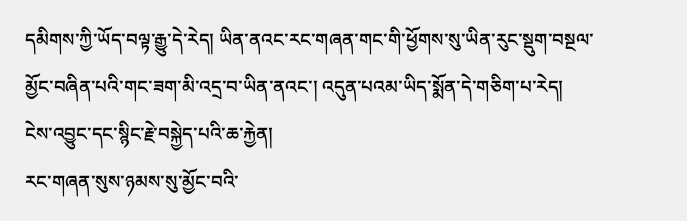དམིགས་ཀྱི་ཡོད་བལྟ་རྒྱུ་དེ་རེད། ཡིན་ནའང་རང་གཞན་གང་གི་ཕྱོགས་སུ་ཡིན་རུང་སྡུག་བསྔལ་མྱོང་བཞིན་པའི་གང་ཟག་མི་འདྲ་བ་ཡིན་ནའང་། འདུན་པའམ་ཡིད་སྨོན་དེ་གཅིག་པ་རེད།
ངེས་འབྱུང་དང་སྙིང་རྗེ་བསྐྱེད་པའི་ཆ་རྐྱེན།
རང་གཞན་སུས་ཉམས་སུ་མྱོང་བའི་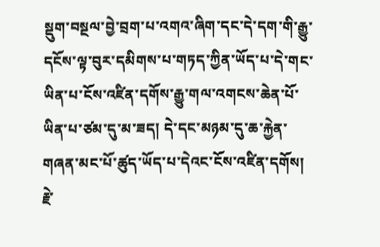སྡུག་བསྔལ་བྱེ་བྲག་པ་འགའ་ཞིག་དང་དེ་དག་གི་རྒྱུ་དངོས་ལྟ་བུར་དམིགས་པ་གཏད་ཀྱིན་ཡོད་པ་དེ་གང་ཡིན་པ་ངོས་འཛིན་དགོས་རྒྱུ་གལ་འགངས་ཆེན་པོ་ཡིན་པ་ཙམ་དུ་མ་ཟད། དེ་དང་མཉམ་དུ་ཆ་རྐྱེན་གཞན་མང་པོ་ཚུད་ཡོད་པ་དེའང་ངོས་འཛིན་དགོས། རྗེ་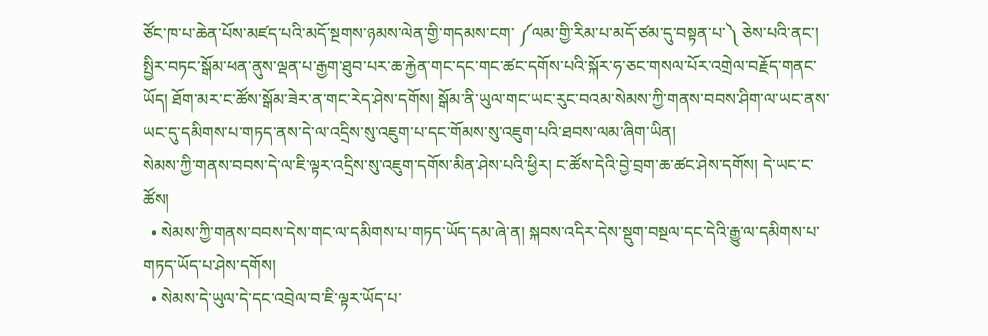ཙོང་ཁ་པ་ཆེན་པོས་མཛད་པའི་མདོ་སྔགས་ཉམས་ལེན་གྱི་གདམས་ངག་ ༼ལམ་གྱི་རིམ་པ་མདོ་ཙམ་དུ་བསྟན་པ་༽ ཅེས་པའི་ནང་། སྤྱིར་བཏང་སྒོམ་ཕན་ནུས་ལྡན་པ་རྒྱག་ཐུབ་པར་ཆ་རྐྱེན་གང་དང་གང་ཚང་དགོས་པའི་སྐོར་ཧ་ཅང་གསལ་པོར་འགྲེལ་བརྗོད་གནང་ཡོད། ཐོག་མར་ང་ཚོས་སྒོམ་ཟེར་ན་གང་རེད་ཤེས་དགོས། སྒོམ་ནི་ཡུལ་གང་ཡང་རུང་བའམ་སེམས་ཀྱི་གནས་བབས་ཤིག་ལ་ཡང་ནས་ཡང་དུ་དམིགས་པ་གཏད་ནས་དེ་ལ་འདྲིས་སུ་འཇུག་པ་དང་གོམས་སུ་འཇུག་པའི་ཐབས་ལམ་ཞིག་ཡིན།
སེམས་ཀྱི་གནས་བབས་དེ་ལ་ཇི་ལྟར་འདྲིས་སུ་འཇུག་དགོས་མིན་ཤེས་པའི་ཕྱིར། ང་ཚོས་དེའི་བྱེ་བྲག་ཆ་ཚང་ཤེས་དགོས། དེ་ཡང་ང་ཚོས།
  • སེམས་ཀྱི་གནས་བབས་དེས་གང་ལ་དམིགས་པ་གཏད་ཡོད་དམ་ཞེ་ན། སྐབས་འདིར་དེས་སྡུག་བསྔལ་དང་དེའི་རྒྱུ་ལ་དམིགས་པ་གཏད་ཡོད་པ་ཤེས་དགོས།
  • སེམས་དེ་ཡུལ་དེ་དང་འབྲེལ་བ་ཇི་ལྟར་ཡོད་པ་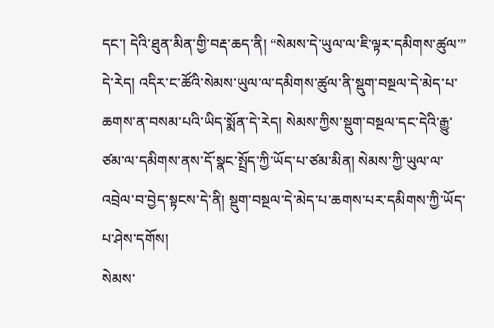དང་། དེའི་ཐུན་མིན་གྱི་བརྡ་ཆད་ནི། “སེམས་དེ་ཡུལ་ལ་ཇི་ལྟར་དམིགས་ཚུལ་” དེ་རེད། འདིར་ང་ཚོའི་སེམས་ཡུལ་ལ་དམིགས་ཚུལ་ནི་སྡུག་བསྔལ་དེ་མེད་པ་ཆགས་ན་བསམ་པའི་ཡིད་སྨོན་དེ་རེད། སེམས་ཀྱིས་སྡུག་བསྔལ་དང་དེའི་རྒྱུ་ཙམ་ལ་དམིགས་ནས་དོ་སྣང་སྤྲོད་ཀྱི་ཡོད་པ་ཙམ་མིན། སེམས་ཀྱི་ཡུལ་ལ་འབྲེལ་བ་བྱེད་སྟངས་དེ་ནི། སྡུག་བསྔལ་དེ་མེད་པ་ཆགས་པར་དམིགས་ཀྱི་ཡོད་པ་ཤེས་དགོས།
སེམས་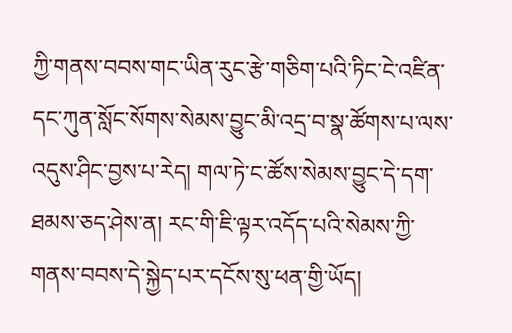ཀྱི་གནས་བབས་གང་ཡིན་རུང་རྩེ་གཅིག་པའི་ཏིང་ངེ་འཛིན་དང་ཀུན་སློང་སོགས་སེམས་བྱུང་མི་འདྲ་བ་སྣ་ཚོགས་པ་ལས་འདུས་ཤིང་བྱས་པ་རེད། གལ་ཏེ་ང་ཚོས་སེམས་བྱུང་དེ་དག་ཐམས་ཅད་ཤེས་ན། རང་གི་ཇི་ལྟར་འདོད་པའི་སེམས་ཀྱི་གནས་བབས་དེ་སྐྱེད་པར་དངོས་སུ་ཕན་གྱི་ཡོད།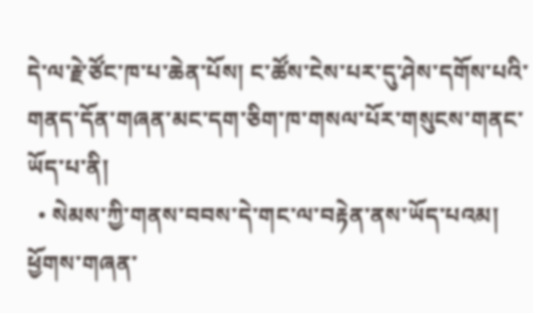དེ་ལ་རྗེ་ཙོང་ཁ་པ་ཆེན་པོས། ང་ཚོས་ངེས་པར་དུ་ཤེས་དགོས་པའི་གནད་དོན་གཞན་མང་དག་ཅིག་ཁ་གསལ་པོར་གསུངས་གནང་ཡོད་པ་ནི།
  • སེམས་ཀྱི་གནས་བབས་དེ་གང་ལ་བརྟེན་ནས་ཡོད་པའམ། ཕྱོགས་གཞན་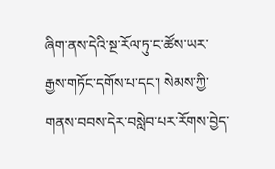ཞིག་ནས་དེའི་སྔ་རོལ་ཏུ་ང་ཚོས་ཡར་རྒྱས་གཏོང་དགོས་པ་དང་། སེམས་ཀྱི་གནས་བབས་དེར་བསླེབ་པར་རོགས་བྱེད་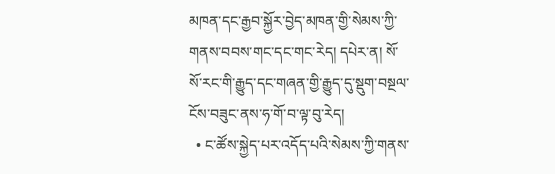མཁན་དང་རྒྱབ་སྐྱོར་བྱེད་མཁན་གྱི་སེམས་ཀྱི་གནས་བབས་གང་དང་གང་རེད། དཔེར་ན། སོ་སོ་རང་གི་རྒྱུད་དང་གཞན་གྱི་རྒྱུད་དུ་སྡུག་བསྔལ་ངོས་བཟུང་ནས་ཧ་གོ་བ་ལྟ་བུ་རེད།
  • ང་ཚོས་སྐྱེད་པར་འདོད་པའི་སེམས་ཀྱི་གནས་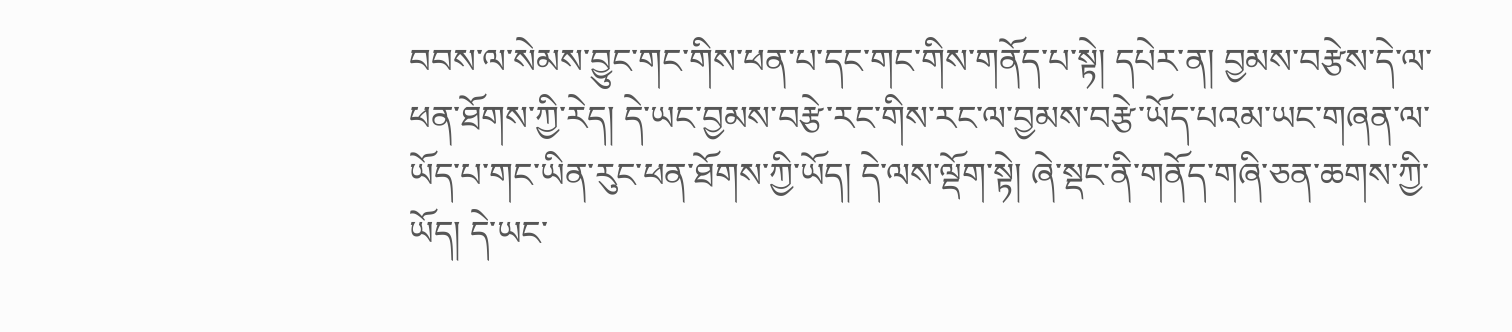བབས་ལ་སེམས་བྱུང་གང་གིས་ཕན་པ་དང་གང་གིས་གནོད་པ་སྟེ། དཔེར་ན། བྱམས་བརྩེས་དེ་ལ་ཕན་ཐོགས་ཀྱི་རེད། དེ་ཡང་བྱམས་བརྩེ་རང་གིས་རང་ལ་བྱམས་བརྩེ་ཡོད་པའམ་ཡང་གཞན་ལ་ཡོད་པ་གང་ཡིན་རུང་ཕན་ཐོགས་ཀྱི་ཡོད། དེ་ལས་ལྡོག་སྟེ། ཞེ་སྡང་ནི་གནོད་གཞི་ཅན་ཆགས་ཀྱི་ཡོད། དེ་ཡང་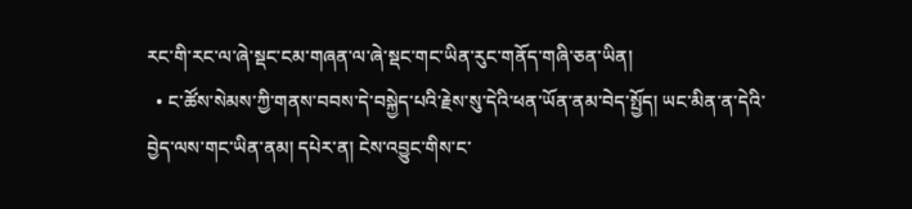རང་གི་རང་ལ་ཞེ་སྡང་ངམ་གཞན་ལ་ཞེ་སྡང་གང་ཡིན་རུང་གནོད་གཞི་ཅན་ཡིན།
  • ང་ཚོས་སེམས་ཀྱི་གནས་བབས་དེ་བསྐྱེད་པའི་རྗེས་སུ་དེའི་ཕན་ཡོན་ནམ་བེད་སྤྱོད། ཡང་མིན་ན་དེའི་བྱེད་ལས་གང་ཡིན་ནམ། དཔེར་ན། ངེས་འབྱུང་གིས་ང་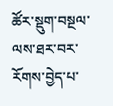ཚོར་སྡུག་བསྔལ་ལས་ཐར་བར་རོགས་བྱེད་པ་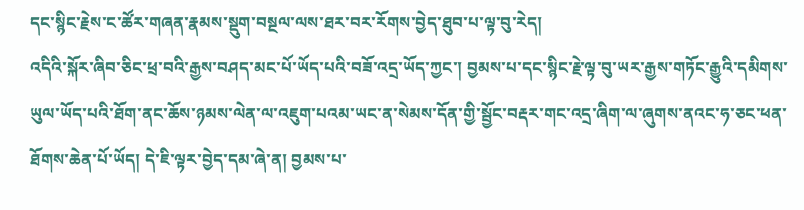དང་སྙིང་རྗེས་ང་ཚོར་གཞན་རྣམས་སྡུག་བསྔལ་ལས་ཐར་བར་རོགས་བྱེད་ཐུབ་པ་ལྟ་བུ་རེད།
འདིའི་སྐོར་ཞིབ་ཅིང་ཕྲ་བའི་རྒྱས་བཤད་མང་པོ་ཡོད་པའི་བཟོ་འདྲ་ཡོད་ཀྱང་། བྱམས་པ་དང་སྙིང་རྗེ་ལྟ་བུ་ཡར་རྒྱས་གཏོང་རྒྱུའི་དམིགས་ཡུལ་ཡོད་པའི་ཐོག་ནང་ཆོས་ཉམས་ལེན་ལ་འཇུག་པའམ་ཡང་ན་སེམས་དོན་གྱི་སྦྱོང་བརྡར་གང་འདྲ་ཞིག་ལ་ཞུགས་ནའང་ཧ་ཅང་ཕན་ཐོགས་ཆེན་པོ་ཡོད། དེ་ཇི་ལྟར་བྱེད་དམ་ཞེ་ན། བྱམས་པ་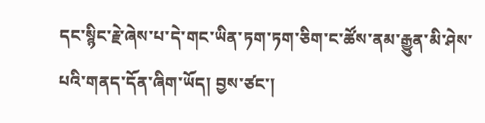དང་སྙིང་རྗེ་ཞེས་པ་དེ་གང་ཡིན་ཏག་ཏག་ཅིག་ང་ཚོས་ནམ་རྒྱུན་མི་ཤེས་པའི་གནད་དོན་ཞིག་ཡོད། བྱས་ཙང་།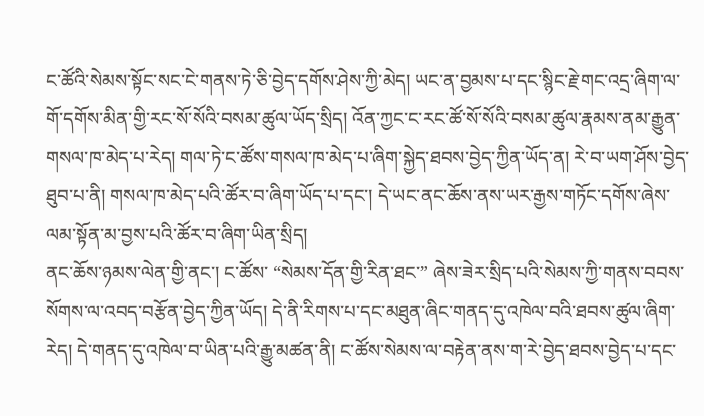ང་ཚོའི་སེམས་སྟོང་སང་ངེ་གནས་ཏེ་ཅི་བྱེད་དགོས་ཤེས་ཀྱི་མེད། ཡང་ན་བྱམས་པ་དང་སྙིང་རྗེ་གང་འདྲ་ཞིག་ལ་གོ་དགོས་མིན་གྱི་རང་སོ་སོའི་བསམ་ཚུལ་ཡོད་སྲིད། འོན་ཀྱང་ང་རང་ཚོ་སོ་སོའི་བསམ་ཚུལ་རྣམས་ནམ་རྒྱུན་གསལ་ཁ་མེད་པ་རེད། གལ་ཏེ་ང་ཚོས་གསལ་ཁ་མེད་པ་ཞིག་སྐྱེད་ཐབས་བྱེད་ཀྱིན་ཡོད་ན། རེ་བ་ཡག་ཤོས་བྱེད་ཐུབ་པ་ནི། གསལ་ཁ་མེད་པའི་ཚོར་བ་ཞིག་ཡོད་པ་དང་། དེ་ཡང་ནང་ཆོས་ནས་ཡར་རྒྱས་གཏོང་དགོས་ཞེས་ལམ་སྟོན་མ་བྱས་པའི་ཚོར་བ་ཞིག་ཡིན་སྲིད།
ནང་ཆོས་ཉམས་ལེན་གྱི་ནང་། ང་ཚོས་ “སེམས་དོན་གྱི་རིན་ཐང་” ཞེས་ཟེར་སྲིད་པའི་སེམས་ཀྱི་གནས་བབས་སོགས་ལ་འབད་བརྩོན་བྱེད་ཀྱིན་ཡོད། དེ་ནི་རིགས་པ་དང་མཐུན་ཞིང་གནད་དུ་འཁེལ་བའི་ཐབས་ཚུལ་ཞིག་རེད། དེ་གནད་དུ་འཁེལ་བ་ཡིན་པའི་རྒྱུ་མཚན་ནི། ང་ཚོས་སེམས་ལ་བརྟེན་ནས་ག་རེ་བྱེད་ཐབས་བྱེད་པ་དང་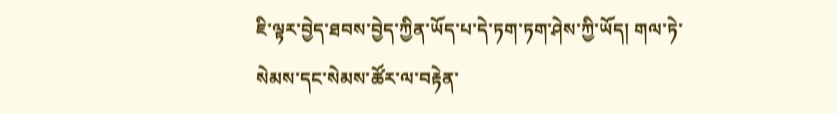ཇི་ལྟར་བྱེད་ཐབས་བྱེད་ཀྱིན་ཡོད་པ་དེ་ཏག་ཏག་ཤེས་ཀྱི་ཡོད། གལ་ཏེ་སེམས་དང་སེམས་ཚོར་ལ་བརྟེན་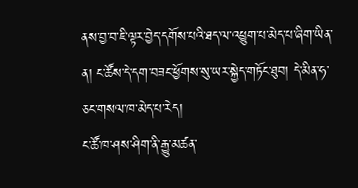ནས་བྱ་བ་ཇི་ལྟར་བྱེད་དགོས་པའི་ཐད་ལ་འཕྱུག་པ་མེད་པ་ཞིག་ཡིན་ན། ང་ཚོས་དེ་དག་བཟང་ཕྱོགས་སུ་ཡར་སྐྱེད་གཏོང་ཐུབ། དེ་མིན་ཧ་ཅང་གསལ་ཁ་མེད་པ་རེད།
ང་ཚོ་ཁ་ཤས་ཤིག་ནི་རྒྱུ་མཚན་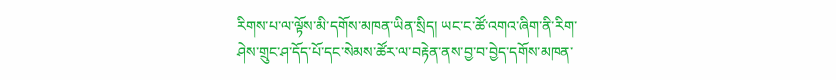རིགས་པ་ལ་ལྟོས་མི་དགོས་མཁན་ཡིན་སྲིད། ཡང་ང་ཚོ་འགའ་ཞིག་ནི་རིག་ཤེས་གྲུང་ཤ་དོད་པོ་དང་སེམས་ཚོར་ལ་བརྟེན་ནས་བྱ་བ་བྱེད་དགོས་མཁན་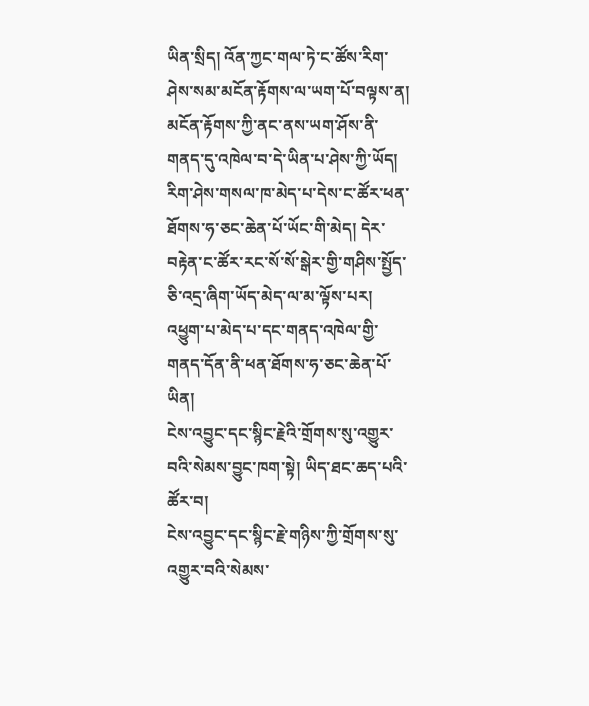ཡིན་སྲིད། འོན་ཀྱང་གལ་ཏེ་ང་ཚོས་རིག་ཤེས་སམ་མངོན་རྟོགས་ལ་ཡག་པོ་བལྟས་ན། མངོན་རྟོགས་ཀྱི་ནང་ནས་ཡག་ཤོས་ནི་གནད་དུ་འཁེལ་བ་དེ་ཡིན་པ་ཤེས་ཀྱི་ཡོད། རིག་ཤེས་གསལ་ཁ་མེད་པ་དེས་ང་ཚོར་ཕན་ཐོགས་ཧ་ཅང་ཆེན་པོ་ཡོང་གི་མེད། དེར་བརྟེན་ང་ཚོར་རང་སོ་སོ་སྒེར་གྱི་གཤིས་སྤྱོད་ཅི་འདྲ་ཞིག་ཡོད་མེད་ལ་མ་ལྟོས་པར། འཕྱུག་པ་མེད་པ་དང་གནད་འཁེལ་གྱི་གནད་དོན་ནི་ཕན་ཐོགས་ཧ་ཅང་ཆེན་པོ་ཡིན།
ངེས་འབྱུང་དང་སྙིང་རྗེའི་གྲོགས་སུ་འགྱུར་བའི་སེམས་བྱུང་ཁག་སྟེ། ཡིད་ཐང་ཆད་པའི་ཚོར་བ།
ངེས་འབྱུང་དང་སྙིང་རྗེ་གཉིས་ཀྱི་གྲོགས་སུ་འགྱུར་བའི་སེམས་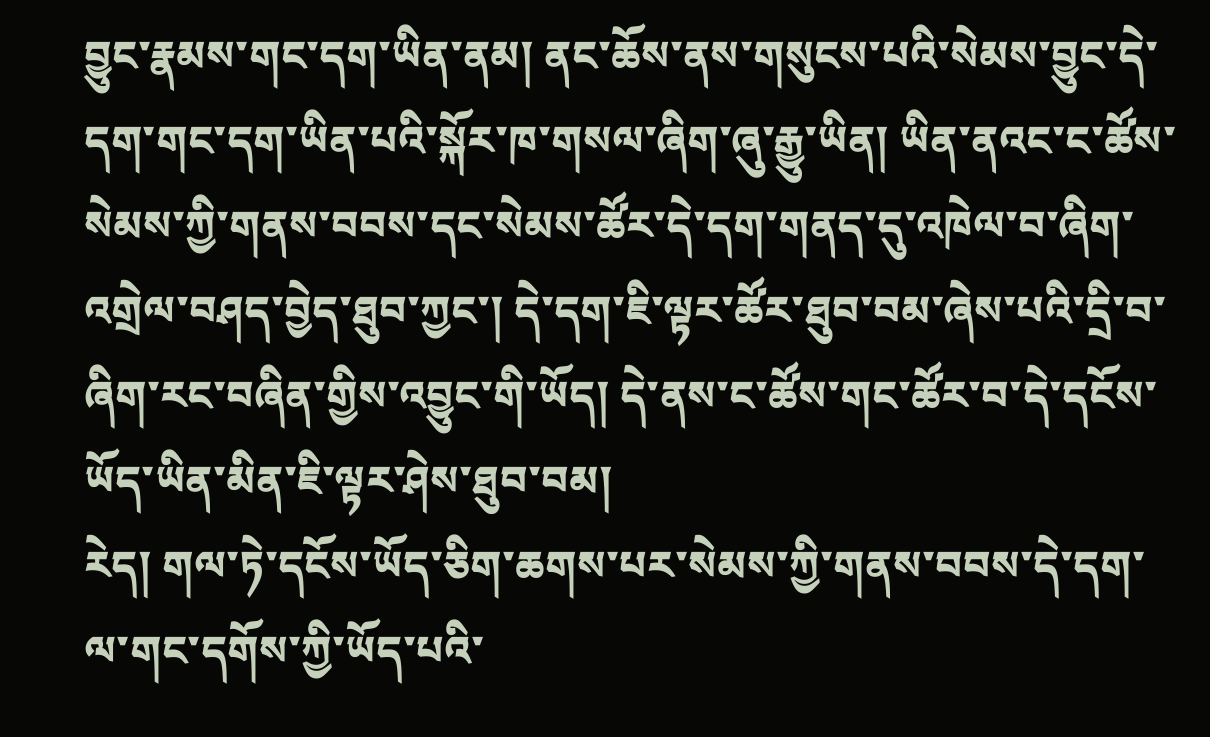བྱུང་རྣམས་གང་དག་ཡིན་ནམ། ནང་ཆོས་ནས་གསུངས་པའི་སེམས་བྱུང་དེ་དག་གང་དག་ཡིན་པའི་སྐོར་ཁ་གསལ་ཞིག་ཞུ་རྒྱུ་ཡིན། ཡིན་ནའང་ང་ཚོས་སེམས་ཀྱི་གནས་བབས་དང་སེམས་ཚོར་དེ་དག་གནད་དུ་འཁེལ་བ་ཞིག་འགྲེལ་བཤད་བྱེད་ཐུབ་ཀྱང་། དེ་དག་ཇི་ལྟར་ཚོར་ཐུབ་བམ་ཞེས་པའི་དྲི་བ་ཞིག་རང་བཞིན་གྱིས་འབྱུང་གི་ཡོད། དེ་ནས་ང་ཚོས་གང་ཚོར་བ་དེ་དངོས་ཡོད་ཡིན་མིན་ཇི་ལྟར་ཤེས་ཐུབ་བམ།
རེད། གལ་ཏེ་དངོས་ཡོད་ཅིག་ཆགས་པར་སེམས་ཀྱི་གནས་བབས་དེ་དག་ལ་གང་དགོས་ཀྱི་ཡོད་པའི་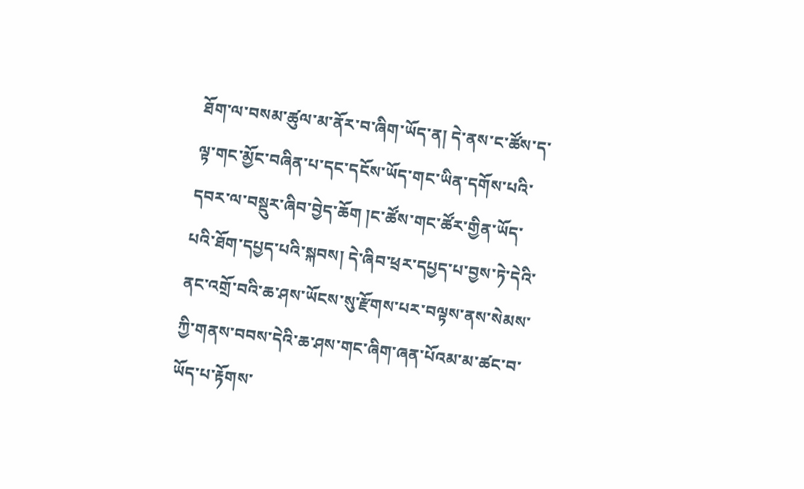ཐོག་ལ་བསམ་ཚུལ་མ་ནོར་བ་ཞིག་ཡོད་ན། དེ་ནས་ང་ཚོས་ད་ལྟ་གང་མྱོང་བཞིན་པ་དང་དངོས་ཡོད་གང་ཡིན་དགོས་པའི་དབར་ལ་བསྡུར་ཞིབ་བྱེད་ཆོག །ང་ཚོས་གང་ཚོར་གྱིན་ཡོད་པའི་ཐོག་དཔྱད་པའི་སྐབས། དེ་ཞིབ་ཕྲར་དཔྱད་པ་བྱས་ཏེ་དེའི་ནང་འགྲོ་བའི་ཆ་ཤས་ཡོངས་སུ་རྫོགས་པར་བལྟས་ནས་སེམས་ཀྱི་གནས་བབས་དེའི་ཆ་ཤས་གང་ཞིག་ཞན་པོའམ་མ་ཚང་བ་ཡོད་པ་རྟོགས་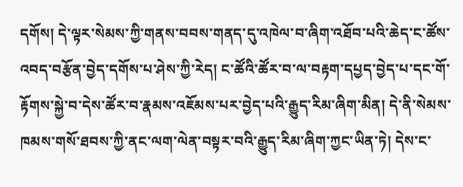དགོས། དེ་ལྟར་སེམས་ཀྱི་གནས་བབས་གནད་དུ་འཁེལ་བ་ཞིག་འཐོབ་པའི་ཆེད་ང་ཚོས་འབད་བརྩོན་བྱེད་དགོས་པ་ཤེས་ཀྱི་རེད། ང་ཚོའི་ཚོར་བ་ལ་བརྟག་དཔྱད་བྱེད་པ་དང་གོ་རྟོགས་སྐྱེ་བ་དེས་ཚོར་བ་རྣམས་འཇོམས་པར་བྱེད་པའི་རྒྱུད་རིམ་ཞིག་མིན། དེ་ནི་སེམས་ཁམས་གསོ་ཐབས་ཀྱི་ནང་ལག་ལེན་བསྟར་བའི་རྒྱུད་རིམ་ཞིག་ཀྱང་ཡིན་ཏེ། དེས་ང་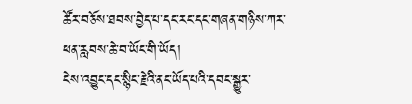ཚོར་བཅོས་ཐབས་བྱེད་པ་དང་རང་དང་གཞན་གཉིས་ཀར་ཕན་རླབས་ཆེ་བ་ཡོང་གི་ཡོད།
ངེས་འབྱུང་དང་སྙིང་རྗེའི་ནང་ཡོད་པའི་དབང་སྒྱུར་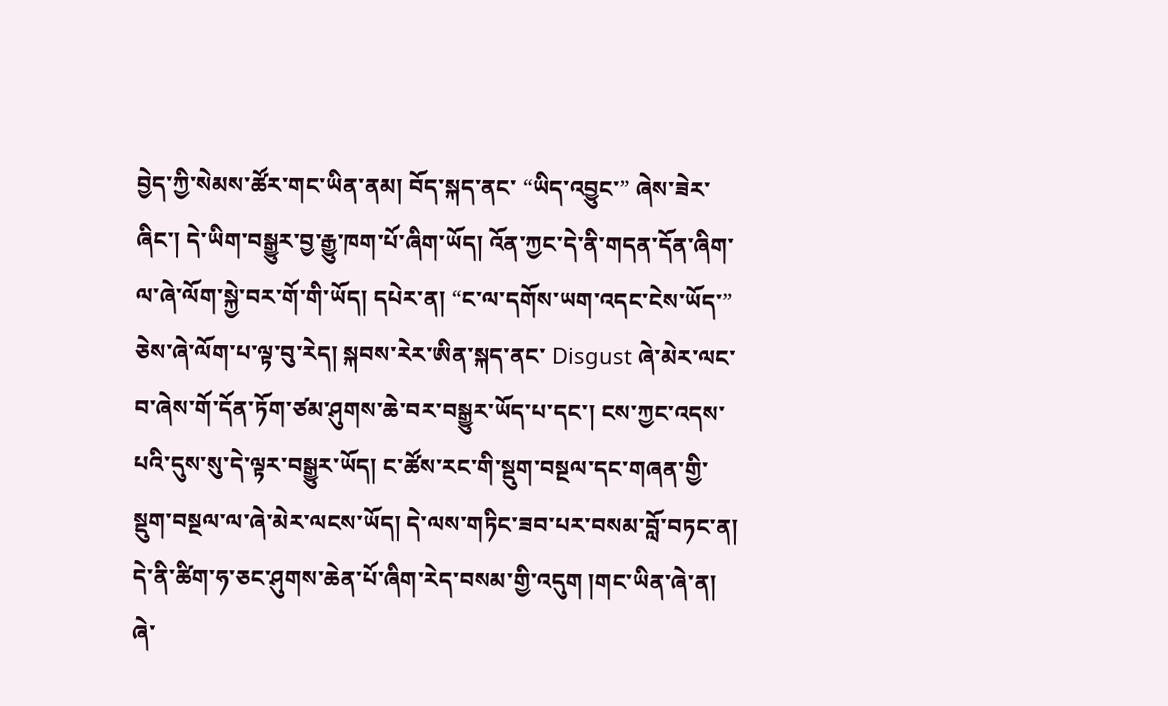བྱེད་ཀྱི་སེམས་ཚོར་གང་ཡིན་ནམ། བོད་སྐད་ནང་ “ཡིད་འབྱུང་” ཞེས་ཟེར་ཞིང་། དེ་ཡིག་བསྒྱུར་བྱ་རྒྱུ་ཁག་པོ་ཞིག་ཡོད། འོན་ཀྱང་དེ་ནི་གདན་དོན་ཞིག་ལ་ཞེ་ལོག་སྐྱེ་བར་གོ་གི་ཡོད། དཔེར་ན། “ང་ལ་དགོས་ཡག་འདང་ངེས་ཡོད་” ཅེས་ཞེ་ལོག་པ་ལྟ་བུ་རེད། སྐབས་རེར་ཨིན་སྐད་ནང་ Disgust ཞེ་མེར་ལང་བ་ཞེས་གོ་དོན་ཏོག་ཙམ་ཤུགས་ཆེ་བར་བསྒྱུར་ཡོད་པ་དང་། ངས་ཀྱང་འདས་པའི་དུས་སུ་དེ་ལྟར་བསྒྱུར་ཡོད། ང་ཚོས་རང་གི་སྡུག་བསྔལ་དང་གཞན་གྱི་སྡུག་བསྔལ་ལ་ཞེ་མེར་ལངས་ཡོད། དེ་ལས་གཏིང་ཟབ་པར་བསམ་བློ་བཏང་ན། དེ་ནི་ཚིག་ཧ་ཅང་ཤུགས་ཆེན་པོ་ཞིག་རེད་བསམ་གྱི་འདུག །གང་ཡིན་ཞེ་ན། ཞེ་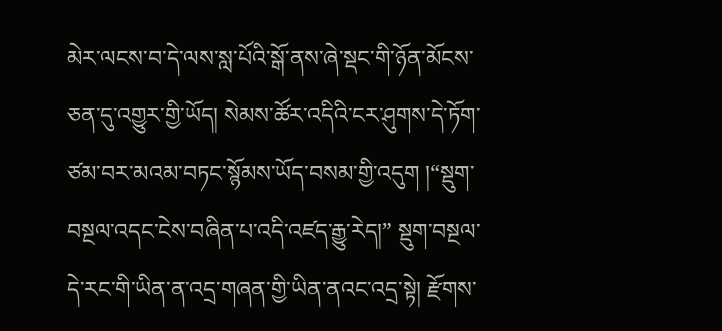མེར་ལངས་བ་དེ་ལས་སླ་པོའི་སྒོ་ནས་ཞེ་སྡང་གི་ཉོན་མོངས་ཅན་དུ་འགྱུར་གྱི་ཡོད། སེམས་ཚོར་འདིའི་ངར་ཤུགས་དེ་ཏོག་ཙམ་བར་མའམ་བཏང་སྙོམས་ཡོད་བསམ་གྱི་འདུག །“སྡུག་བསྔལ་འདང་ངེས་བཞིན་པ་འདི་འཛད་རྒྱུ་རེད།” སྡུག་བསྔལ་དེ་རང་གི་ཡིན་ན་འདྲ་གཞན་གྱི་ཡིན་ནའང་འདྲ་སྟེ། རྫོགས་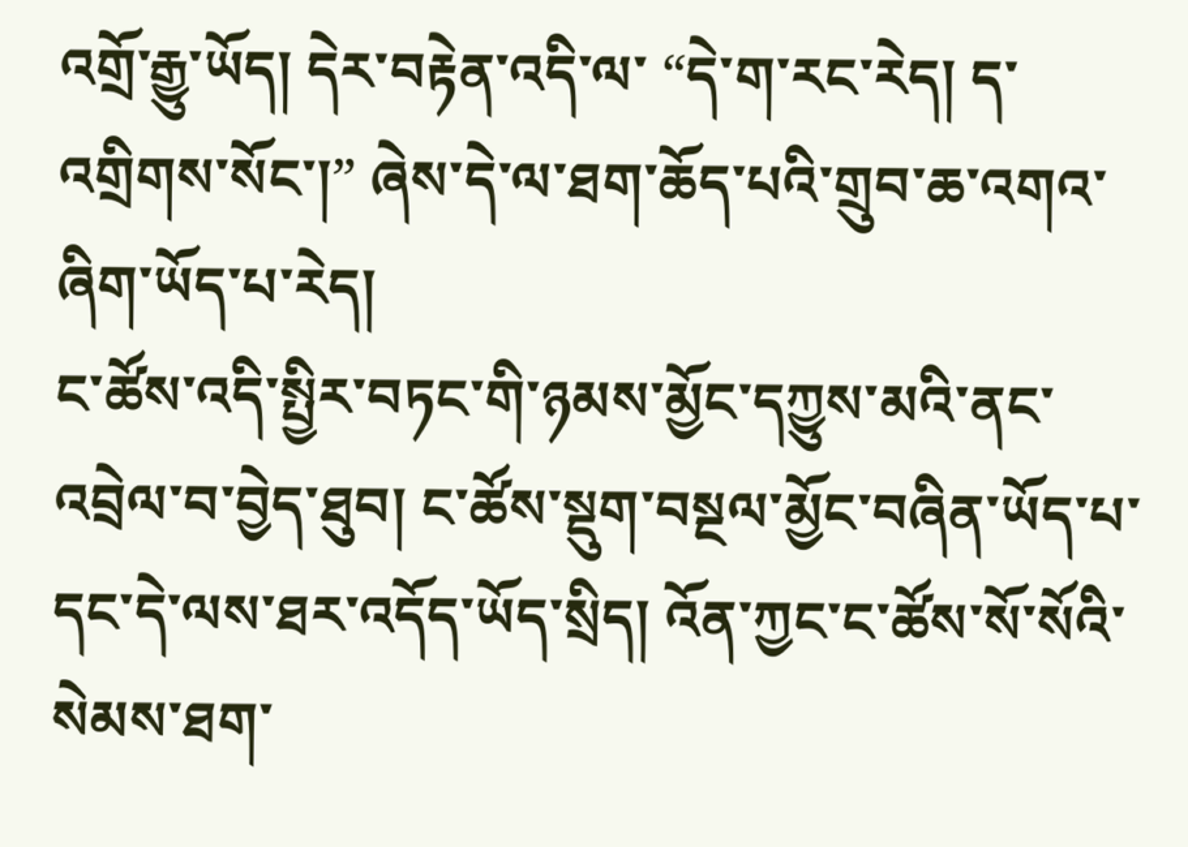འགྲོ་རྒྱུ་ཡོད། དེར་བརྟེན་འདི་ལ་ “དེ་ག་རང་རེད། ད་འགྲིགས་སོང་།” ཞེས་དེ་ལ་ཐག་ཆོད་པའི་གྲུབ་ཆ་འགའ་ཞིག་ཡོད་པ་རེད།
ང་ཚོས་འདི་སྤྱིར་བཏང་གི་ཉམས་མྱོང་དཀྱུས་མའི་ནང་འབྲེལ་བ་བྱེད་ཐུབ། ང་ཚོས་སྡུག་བསྔལ་མྱོང་བཞིན་ཡོད་པ་དང་དེ་ལས་ཐར་འདོད་ཡོད་སྲིད། འོན་ཀྱང་ང་ཚོས་སོ་སོའི་སེམས་ཐག་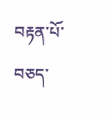བརྟན་པོ་བཅད་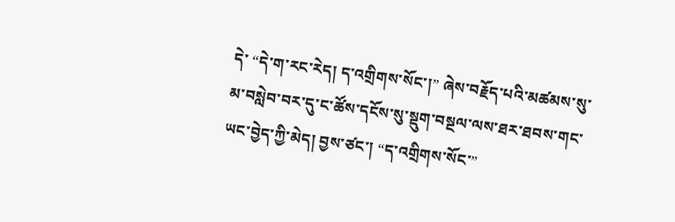དེ་ “དེ་ག་རང་རེད། ད་འགྲིགས་སོང་།” ཞེས་བརྗོད་པའི་མཚམས་སུ་མ་བསླེབ་བར་དུ་ང་ཚོས་དངོས་སུ་སྡུག་བསྔལ་ལས་ཐར་ཐབས་གང་ཡང་བྱེད་ཀྱི་མེད། བྱས་ཙང་། “ད་འགྲིགས་སོང་”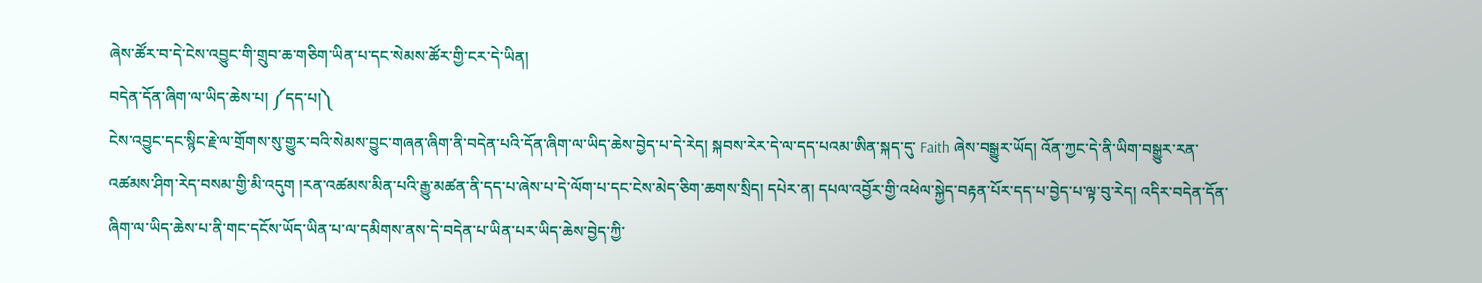ཞེས་ཚོར་བ་དེ་ངེས་འབྱུང་གི་གྲུབ་ཆ་གཅིག་ཡིན་པ་དང་སེམས་ཚོར་གྱི་ངར་དེ་ཡིན།
བདེན་དོན་ཞིག་ལ་ཡིད་ཆེས་པ། ༼དད་པ།༽
ངེས་འབྱུང་དང་སྙིང་རྗེ་ལ་གྲོགས་སུ་གྱུར་བའི་སེམས་བྱུང་གཞན་ཞིག་ནི་བདེན་པའི་དོན་ཞིག་ལ་ཡིད་ཆེས་བྱེད་པ་དེ་རེད། སྐབས་རེར་དེ་ལ་དད་པའམ་ཨིན་སྐད་དུ་ Faith ཞེས་བསྒྱུར་ཡོད། འོན་ཀྱང་དེ་ནི་ཡིག་བསྒྱུར་རན་འཚམས་ཤིག་རེད་བསམ་གྱི་མི་འདུག །རན་འཚམས་མིན་པའི་རྒྱུ་མཚན་ནི་དད་པ་ཞེས་པ་དེ་ལོག་པ་དང་ངེས་མེད་ཅིག་ཆགས་སྲིད། དཔེར་ན། དཔལ་འབྱོར་གྱི་འཕེལ་སྐྱེད་བརྟན་པོར་དད་པ་བྱེད་པ་ལྟ་བུ་རེད། འདིར་བདེན་དོན་ཞིག་ལ་ཡིད་ཆེས་པ་ནི་གང་དངོས་ཡོད་ཡིན་པ་ལ་དམིགས་ནས་དེ་བདེན་པ་ཡིན་པར་ཡིད་ཆེས་བྱེད་ཀྱི་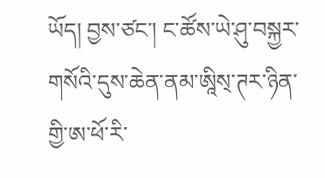ཡོད། བྱས་ཙང་། ང་ཚོས་ཡེ་ཤུ་བསྐྱར་གསོའི་དུས་ཆེན་ནམ་ཨཱིས྄་ཊར་ཉིན་གྱི་ཨ་ཕོ་རི་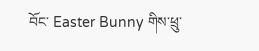བོང་ Easter Bunny གིས་ཕྲུ་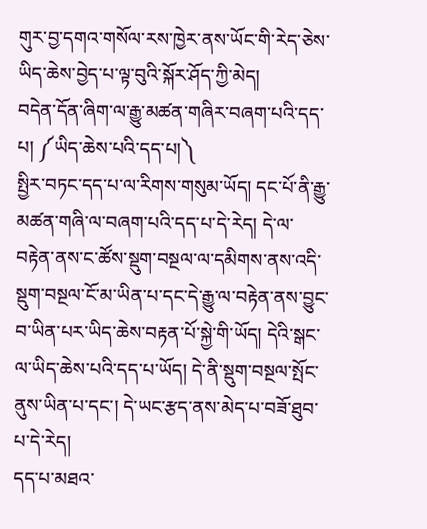གུར་བྱ་དགའ་གསོལ་རས་ཁྱེར་ནས་ཡོང་གི་རེད་ཅེས་ཡིད་ཆེས་བྱེད་པ་ལྟ་བུའི་སྐོར་ཤོད་ཀྱི་མེད།
བདེན་དོན་ཞིག་ལ་རྒྱུ་མཚན་གཞིར་བཞག་པའི་དད་པ། ༼ཡིད་ཆེས་པའི་དད་པ།༽
སྤྱིར་བཏང་དད་པ་ལ་རིགས་གསུམ་ཡོད། དང་པོ་ནི་རྒྱུ་མཚན་གཞི་ལ་བཞག་པའི་དད་པ་དེ་རེད། དེ་ལ་བརྟེན་ནས་ང་ཚོས་སྡུག་བསྔལ་ལ་དམིགས་ནས་འདི་སྡུག་བསྔལ་ངོ་མ་ཡིན་པ་དང་དེ་རྒྱུ་ལ་བརྟེན་ནས་བྱུང་བ་ཡིན་པར་ཡིད་ཆེས་བརྟན་པོ་སྐྱེ་གི་ཡོད། དེའི་སྒང་ལ་ཡིད་ཆེས་པའི་དད་པ་ཡོད། དེ་ནི་སྡུག་བསྔལ་སྤོང་ནུས་ཡིན་པ་དང་། དེ་ཡང་རྩད་ནས་མེད་པ་བཟོ་ཐུབ་པ་དེ་རེད།
དད་པ་མཐའ་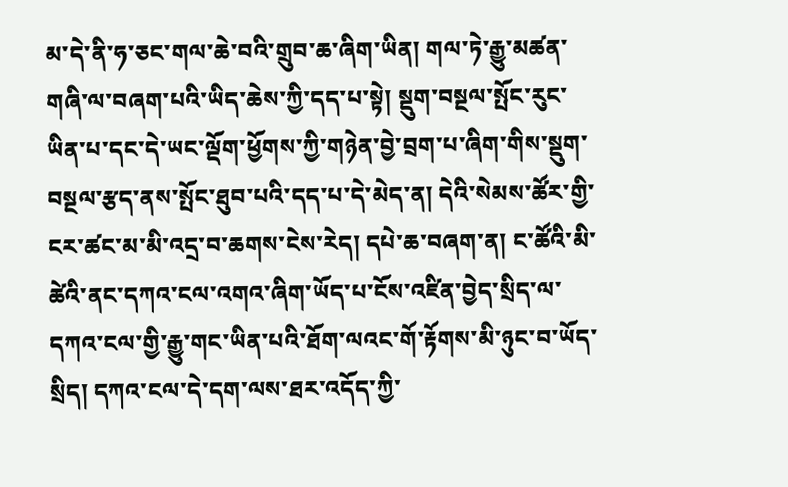མ་དེ་ནི་ཧ་ཅང་གལ་ཆེ་བའི་གྲུབ་ཆ་ཞིག་ཡིན། གལ་ཏེ་རྒྱུ་མཚན་གཞི་ལ་བཞག་པའི་ཡིད་ཆེས་ཀྱི་དད་པ་སྟེ། སྡུག་བསྔལ་སྤོང་རུང་ཡིན་པ་དང་དེ་ཡང་ལྡོག་ཕྱོགས་ཀྱི་གཉེན་བྱེ་བྲག་པ་ཞིག་གིས་སྡུག་བསྔལ་རྩད་ནས་སྤོང་ཐུབ་པའི་དད་པ་དེ་མེད་ན། དེའི་སེམས་ཚོར་གྱི་ངར་ཚང་མ་མི་འདྲ་བ་ཆགས་ངེས་རེད། དཔེ་ཆ་བཞག་ན། ང་ཚོའི་མི་ཚེའི་ནང་དཀའ་ངལ་འགའ་ཞིག་ཡོད་པ་ངོས་འཛིན་བྱེད་སྲིད་ལ་དཀའ་ངལ་གྱི་རྒྱུ་གང་ཡིན་པའི་ཐོག་ལའང་གོ་རྟོགས་མི་ཉུང་བ་ཡོད་སྲིད། དཀའ་ངལ་དེ་དག་ལས་ཐར་འདོད་ཀྱི་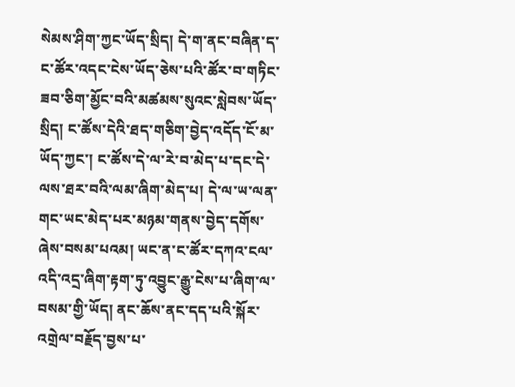སེམས་ཤིག་ཀྱང་ཡོད་སྲིད། དེ་ག་ནང་བཞིན་ད་ང་ཚོར་འདང་ངེས་ཡོད་ཅེས་པའི་ཚོར་བ་གཏིང་ཟབ་ཅིག་མྱོང་བའི་མཚམས་སུའང་སླེབས་ཡོད་སྲིད། ང་ཚོས་དེའི་ཐད་གཅིག་བྱེད་འདོད་ངོ་མ་ཡོད་ཀྱང་། ང་ཚོས་དེ་ལ་རེ་བ་མེད་པ་དང་དེ་ལས་ཐར་བའི་ལམ་ཞིག་མེད་པ། དེ་ལ་ཡ་ལན་གང་ཡང་མེད་པར་མཉམ་གནས་བྱེད་དགོས་ཞེས་བསམ་པའམ། ཡང་ན་ང་ཚོར་དཀའ་ངལ་འདི་འདྲ་ཞིག་རྟག་ཏུ་འབྱུང་རྒྱུ་ངེས་པ་ཞིག་ལ་བསམ་གྱི་ཡོད། ནང་ཆོས་ནང་དད་པའི་སྐོར་འགྲེལ་བརྗོད་བྱས་པ་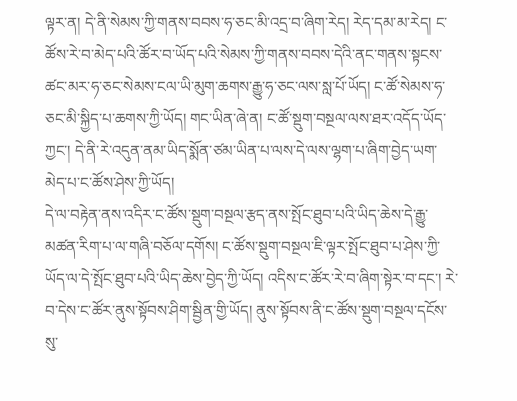ལྟར་ན། དེ་ནི་སེམས་ཀྱི་གནས་བབས་ཧ་ཅང་མི་འདྲ་བ་ཞིག་རེད། རེད་དམ་མ་རེད། ང་ཚོས་རེ་བ་མེད་པའི་ཚོར་བ་ཡོད་པའི་སེམས་ཀྱི་གནས་བབས་དེའི་ནང་གནས་སྟངས་ཚང་མར་ཧ་ཅང་སེམས་ངལ་ཡི་མུག་ཆགས་རྒྱུ་ཧ་ཅང་ལས་སླ་པོ་ཡོད། ང་ཚོ་སེམས་ཧ་ཅང་མི་སྐྱིད་པ་ཆགས་ཀྱི་ཡོད། གང་ཡིན་ཞེ་ན། ང་ཚོ་སྡུག་བསྔལ་ལས་ཐར་འདོད་ཡོད་ཀྱང་། དེ་ནི་རེ་འདུན་ནམ་ཡིད་སྨོན་ཙམ་ཡིན་པ་ལས་དེ་ལས་ལྷག་པ་ཞིག་བྱེད་ཡག་མེད་པ་ང་ཚོས་ཤེས་ཀྱི་ཡོད།
དེ་ལ་བརྟེན་ནས་འདིར་ང་ཚོས་སྡུག་བསྔལ་རྩད་ནས་སྤོང་ཐུབ་པའི་ཡིད་ཆེས་དེ་རྒྱུ་མཚན་རིག་པ་ལ་གཞི་བཅོལ་དགོས། ང་ཚོས་སྡུག་བསྔལ་ཇི་ལྟར་སྤོང་ཐུབ་པ་ཤེས་ཀྱི་ཡོད་ལ་དེ་སྤོང་ཐུབ་པའི་ཡིད་ཆེས་བྱེད་ཀྱི་ཡོད། འདིས་ང་ཚོར་རེ་བ་ཞིག་སྟེར་བ་དང་། རེ་བ་དེས་ང་ཚོར་ནུས་སྟོབས་ཤིག་སྦྱིན་གྱི་ཡོད། ནུས་སྟོབས་ནི་ང་ཚོས་སྡུག་བསྔལ་དངོས་སུ་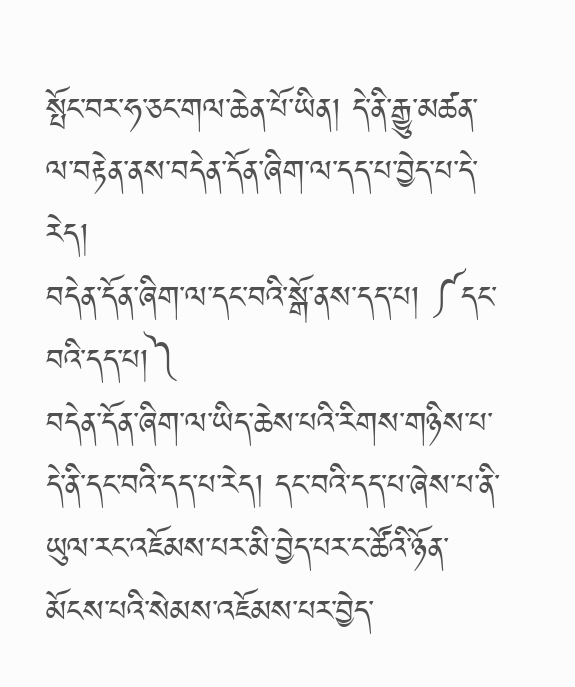སྤོང་བར་ཧ་ཅང་གལ་ཆེན་པོ་ཡིན། དེ་ནི་རྒྱུ་མཚན་ལ་བརྟེན་ནས་བདེན་དོན་ཞིག་ལ་དད་པ་བྱེད་པ་དེ་རེད།
བདེན་དོན་ཞིག་ལ་དང་བའི་སྒོ་ནས་དད་པ། ༼དང་བའི་དད་པ།༽
བདེན་དོན་ཞིག་ལ་ཡིད་ཆེས་པའི་རིགས་གཉིས་པ་དེ་ནི་དང་བའི་དད་པ་རེད། དང་བའི་དད་པ་ཞེས་པ་ནི་ཡུལ་རང་འཇོམས་པར་མི་བྱེད་པར་ང་ཚོའི་ཉོན་མོངས་པའི་སེམས་འཇོམས་པར་བྱེད་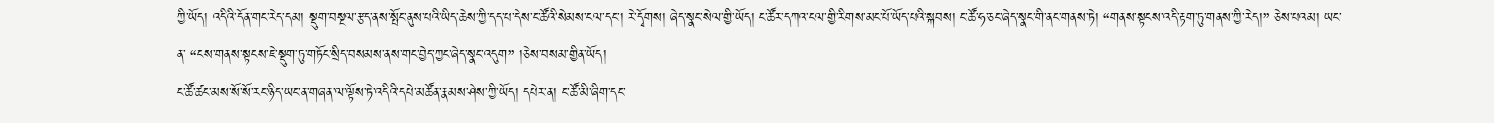ཀྱི་ཡོད། འདིའི་དོན་གང་རེད་དམ། སྡུག་བསྔལ་རྩད་ནས་སྤོང་ནུས་པའི་ཡིད་ཆེས་ཀྱི་དད་པ་དེས་ང་ཚོའི་སེམས་ངལ་དང་། རེ་དྭོགས། ཞེད་སྣང་སེལ་གྱི་ཡོད། ང་ཚོར་དཀའ་ངལ་གྱི་རིགས་མང་པོ་ཡོད་པའི་སྐབས། ང་ཚོ་ཧ་ཅང་ཞེད་སྣང་གི་ནང་གནས་ཏེ། “གནས་སྟངས་འདི་རྟག་ཏུ་གནས་ཀྱི་རེད།” ཅེས་པའམ། ཡང་ན་ “ངས་གནས་སྟངས་ཇེ་སྡུག་ཏུ་གཏོང་སྲིད་བསམས་ནས་གང་བྱེད་ཀྱང་ཞེད་སྣང་འདུག” །ཅེས་བསམ་གྱིན་ཡོད།
ང་ཚོ་ཚང་མས་སོ་སོ་རང་ཉིད་ཡང་ན་གཞན་ལ་ལྟོས་ཏེ་འདིའི་དཔེ་མཚོན་རྣམས་ཤེས་ཀྱི་ཡོད། དཔེར་ན། ང་ཚོ་མི་ཞིག་དང་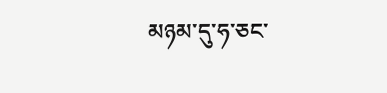མཉམ་དུ་ཧ་ཅང་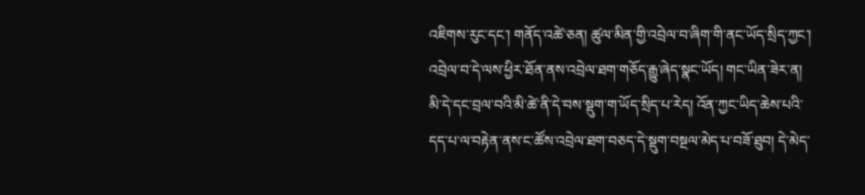འཇིགས་རུང་དང་། གནོད་འཚེ་ཅན། ཚུལ་མིན་གྱི་འབྲེལ་བ་ཞིག་གི་ནང་ཡོད་སྲིད་ཀྱང་། འབྲེལ་བ་དེ་ལས་ཕྱིར་ཐོན་ནས་འབྲེལ་ཐག་གཅོད་རྒྱུ་ཞེད་སྣང་ཡོད། གང་ཡིན་ཟེར་ན། མི་དེ་དང་བྲལ་བའི་མི་ཚེ་ནི་དེ་བས་སྡུག་ག་ཡོད་སྲིད་པ་རེད། འོན་ཀྱང་ཡིད་ཆེས་པའི་དད་པ་ལ་བརྟེན་ནས་ང་ཚོས་འབྲེལ་ཐག་བཅད་དེ་སྡུག་བསྔལ་མེད་པ་བཟོ་ཐུབ། དེ་མེད་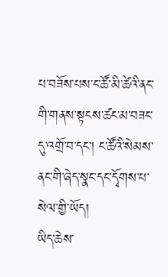པ་བཟོས་པས་ང་ཚོ་མི་ཚེའི་ནང་གི་གནས་སྟངས་ཚང་མ་བཟང་དུ་འགྲོ་བ་དང་། ང་ཚོའི་སེམས་ནང་གི་ཞེད་སྣང་དང་དྭོགས་པ་སེལ་གྱི་ཡོད།
ཡིད་ཆེས་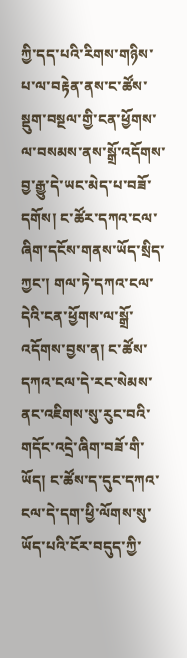ཀྱི་དད་པའི་རིགས་གཉིས་པ་ལ་བརྟེན་ནས་ང་ཚོས་སྡུག་བསྔལ་གྱི་ངན་ཕྱོགས་ལ་བསམས་ནས་སྒྲོ་འདོགས་བྱ་རྒྱུ་དེ་ཡང་མེད་པ་བཟོ་དགོས། ང་ཚོར་དཀའ་ངལ་ཞིག་དངོས་གནས་ཡོད་སྲིད་ཀྱང་། གལ་ཏེ་དཀའ་ངལ་དེའི་ངན་ཕྱོགས་ལ་སྒྲོ་འདོགས་བྱས་ན། ང་ཚོས་དཀའ་ངལ་དེ་རང་སེམས་ནང་འཇིགས་སུ་རུང་བའི་གདོང་འདྲེ་ཞིག་བཟོ་གི་ཡོད། ང་ཚོས་ད་དུང་དཀའ་ངལ་དེ་དག་ཕྱི་ལོགས་སུ་ཡོད་པའི་ངོར་བདུད་ཀྱི་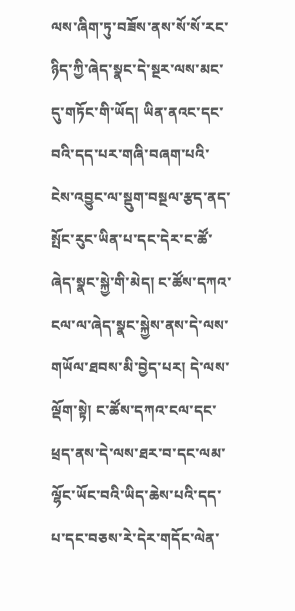ལས་ཞིག་ཏུ་བཟོས་ནས་སོ་སོ་རང་ཉིད་ཀྱི་ཞེད་སྣང་དེ་སྔར་ལས་མང་དུ་གཏོང་གི་ཡོད། ཡིན་ནའང་དང་བའི་དད་པར་གཞི་བཞག་པའི་ངེས་འབྱུང་ལ་སྡུག་བསྔལ་རྩད་ནད་སྤོང་རུང་ཡིན་པ་དང་དེར་ང་ཚོ་ཞེད་སྣང་སྐྱེ་གི་མེད། ང་ཚོས་དཀའ་ངལ་ལ་ཞེད་སྣང་སྐྱེས་ནས་དེ་ལས་གཡོལ་ཐབས་མི་བྱེད་པར། དེ་ལས་ལྡོག་སྟེ། ང་ཚོས་དཀའ་ངལ་དང་ཕྲད་ནས་དེ་ལས་ཐར་བ་དང་ལམ་ལྷོང་ཡོང་བའི་ཡིད་ཆེས་པའི་དད་པ་དང་བཅས་རེ་དེར་གདོང་ལེན་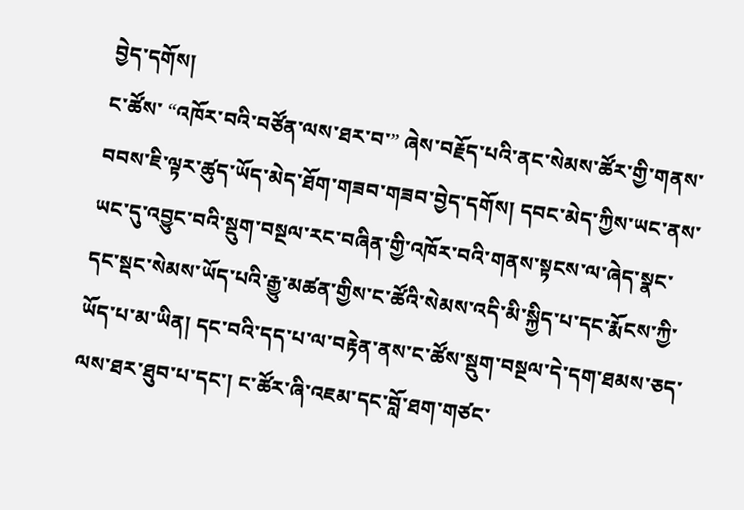བྱེད་དགོས།
ང་ཚོས་ “འཁོར་བའི་བཙོན་ལས་ཐར་བ་” ཞེས་བརྗོད་པའི་ནང་སེམས་ཚོར་གྱི་གནས་བབས་ཇི་ལྟར་ཚུད་ཡོད་མེད་ཐོག་གཟབ་གཟབ་བྱེད་དགོས། དབང་མེད་ཀྱིས་ཡང་ནས་ཡང་དུ་འབྱུང་བའི་སྡུག་བསྔལ་རང་བཞིན་གྱི་འཁོར་བའི་གནས་སྟངས་ལ་ཞེད་སྣང་དང་སྡང་སེམས་ཡོད་པའི་རྒྱུ་མཚན་གྱིས་ང་ཚོའི་སེམས་འདི་མི་སྐྱིད་པ་དང་རྨོངས་ཀྱི་ཡོད་པ་མ་ཡིན། དང་བའི་དད་པ་ལ་བརྟེན་ནས་ང་ཚོས་སྡུག་བསྔལ་དེ་དག་ཐམས་ཅད་ལས་ཐར་ཐུབ་པ་དང་། ང་ཚོར་ཞི་འཇམ་དང་བློ་ཐག་གཙང་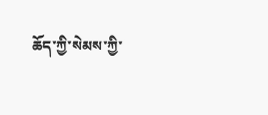ཆོད་ཀྱི་སེམས་ཀྱི་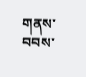གནས་བབས་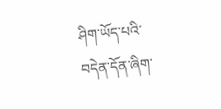ཤིག་ཡོད་པའི་བདེན་དོན་ཞིག་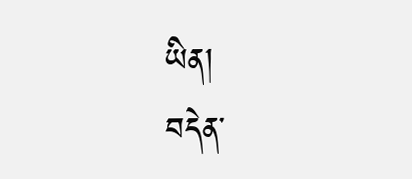ཡིན།
བདེན་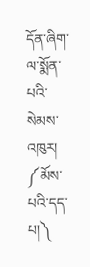དོན་ཞིག་ལ་སྨོན་པའི་སེམས་འཁུར། ༼མོས་པའི་དད་པ།༽